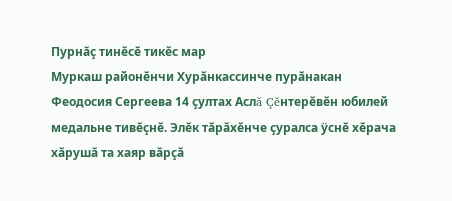Пурнăç тинĕсĕ тикĕс мар
Муркаш районĕнчи Хурăнкассинче пурăнакан Феодосия Сергеева 14 çултах Аслă Çĕнтерĕвĕн юбилей медальне тивĕçнĕ. Элĕк тăрăхĕнче çуралса ÿснĕ хĕрача хăрушă та хаяр вăрçă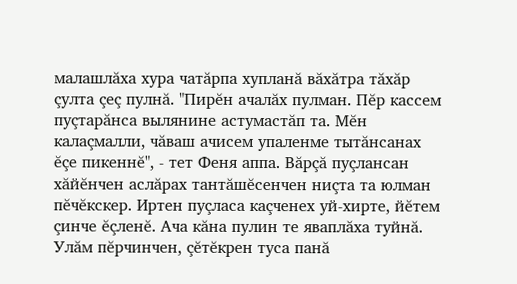малашлăха хура чатăрпа хупланă вăхăтра тăхăр çулта çеç пулнă. "Пирĕн ачалăх пулман. Пĕр кассем пуçтарăнса вылянине астумастăп та. Мĕн калаçмалли, чăваш ачисем упаленме тытăнсанах ĕçе пикеннĕ", - тет Феня аппа. Вăрçă пуçлансан хăйĕнчен аслăрах тантăшĕсенчен ниçта та юлман пĕчĕкскер. Иртен пуçласа каçченех уй-хирте, йĕтем çинче ĕçленĕ. Ача кăна пулин те яваплăха туйнă. Улăм пĕрчинчен, çĕтĕкрен туса панă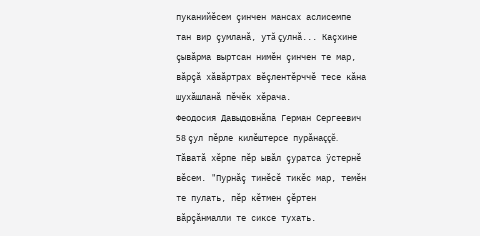пуканийĕсем çинчен мансах аслисемпе тан вир çумланă, утă çулнă... Каçхине çывăрма выртсан нимĕн çинчен те мар, вăрçă хăвăртрах вĕçлентĕрччĕ тесе кăна шухăшланă пĕчĕк хĕрача.
Феодосия Давыдовнăпа Герман Сергеевич 58 çул пĕрле килĕштерсе пурăнаççĕ. Тăватă хĕрпе пĕр ывăл çуратса ÿстернĕ вĕсем. "Пурнăç тинĕсĕ тикĕс мар, темĕн те пулать, пĕр кĕтмен çĕртен вăрçăнмалли те сиксе тухать.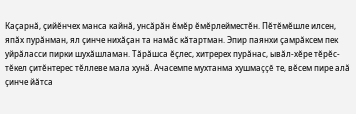Каçарнă, çийĕнчех манса кайнă, унсăрăн ĕмĕр ĕмĕрлейместĕн. Пĕтĕмĕшле илсен, япăх пурăнман, ял çинче нихăçан та намăс кăтартман. Эпир паянхи çамрăксем пек уйрăласси пирки шухăшламан. Тăрăшса ĕçлес, хитререх пурăнас, ывăл-хĕре тĕрĕс-тĕкел çитĕнтерес тĕллеве мала хунă. Ачасемпе мухтанма хушмаççĕ те, вĕсем пире алă çинче йăтса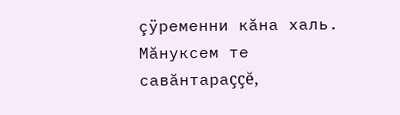çÿременни кăна халь. Мăнуксем те савăнтараççĕ,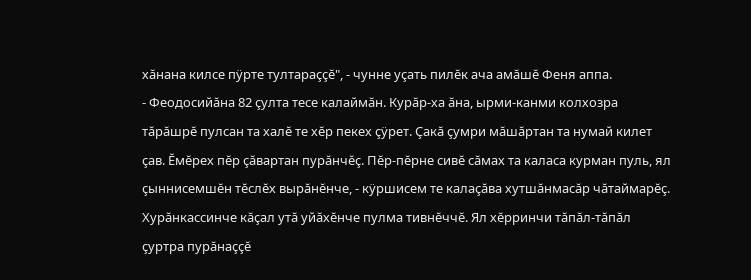хăнана килсе пÿрте тултараççĕ", - чунне уçать пилĕк ача амăшĕ Феня аппа.
- Феодосийăна 82 çулта тесе калаймăн. Курăр-ха ăна, ырми-канми колхозра тăрăшрĕ пулсан та халĕ те хĕр пекех çÿрет. Çакă çумри мăшăртан та нумай килет çав. Ĕмĕрех пĕр çăвартан пурăнчĕç. Пĕр-пĕрне сивĕ сăмах та каласа курман пуль, ял çыннисемшĕн тĕслĕх вырăнĕнче, - кÿршисем те калаçăва хутшăнмасăр чăтаймарĕç.
Хурăнкассинче кăçал утă уйăхĕнче пулма тивнĕччĕ. Ял хĕрринчи тăпăл-тăпăл çуртра пурăнаççĕ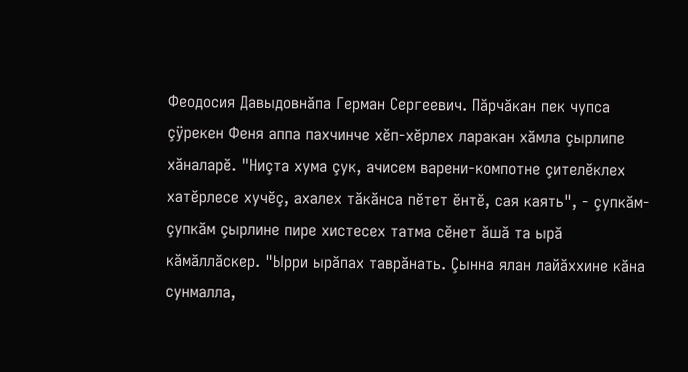Феодосия Давыдовнăпа Герман Сергеевич. Пăрчăкан пек чупса çÿрекен Феня аппа пахчинче хĕп-хĕрлех ларакан хăмла çырлипе хăналарĕ. "Ниçта хума çук, ачисем варени-компотне çителĕклех хатĕрлесе хучĕç, ахалех тăкăнса пĕтет ĕнтĕ, сая каять", - çупкăм-çупкăм çырлине пире хистесех татма сĕнет ăшă та ырă кăмăллăскер. "Ырри ырăпах таврăнать. Çынна ялан лайăххине кăна сунмалла,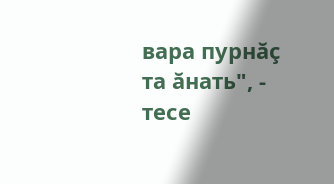вара пурнăç та ăнать", - тесе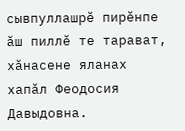сывпуллашрĕ пирĕнпе ăш пиллĕ те тарават, хăнасене яланах хапăл Феодосия Давыдовна.